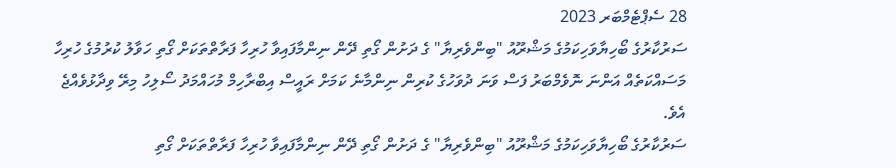28 ސެޕްޓެމްބަރ 2023
ސަރުކާރުގެ ބޯހިޔާވަހިކަމުގެ މަޝްރޫއު "ބިންވެރިޔާ" ގެ ދަށުން ގޯތި ދޭން ނިންމާފައިވާ ހުރިހާ ފަރާތްތަކަށް ގޯތި ހަވާލު ކުރުމުގެ ހުރިހާ މަސައްކަތެއް އަންނަ ނޮވެމްބަރު ފަސް ވަނަ ދުވަހުގެ ކުރިން ނިންމާނެ ކަމަށް ރައީސް އިބްރާހިމް މުހައްމަދު ސޯލިހު މިރޭ ވިދާޅުވެއްޖެ އެވެ.
ސަރުކާރުގެ ބޯހިޔާވަހިކަމުގެ މަޝްރޫއު "ބިންވެރިޔާ" ގެ ދަށުން ގޯތި ދޭން ނިންމާފައިވާ ހުރިހާ ފަރާތްތަކަށް ގޯތި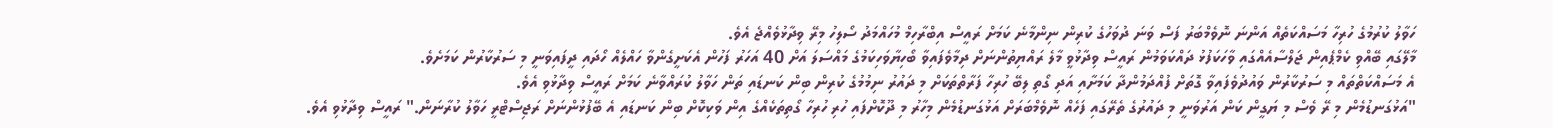ހަވާލު ކުރުމުގެ ހުރިހާ މަސައްކަތެއް އަންނަ ނޮވެމްބަރު ފަސް ވަނަ ދުވަހުގެ ކުރިން ނިންމާނެ ކަމަށް ރައީސް އިބްރާހިމް މުހައްމަދު ސޯލިހު މިރޭ ވިދާޅުވެއްޖެ އެވެ.
މާލޭގައި ބޭއްވި ކެމްޕެއިން ޖަލްސާއެއްގައި ވާހަކަފުޅު ދައްކަވަމުން ރައީސް ވިދާޅުވީ މާލެ ރައްޔިތުންނަށް ދިމާވެފައިވާ ބޯހިޔާވަހިކަމުގެ މައްސަލަ އަށް 40 އަހަރު ފަހުން އެކަށީގެންވާ ހައްލެއް ހޯދައި ދީފައިވަނީ މި ސަރުކާރުން ކަމަށެވެ.
އެ މަސައްކަތްތައް މި ސަރުކާރުން ވައުދުވެފައިވާ ގޮތަށް ފުއްދަމުންދާ ކަމަށާއި އަދި ގޯތި ލިބޭ ހުރިހާ ފަރާތްތަކަށް މި ދައުރު ނިމުމުގެ ކުރިން ބިން ކަނޑައި ތަން ހަވާލު ކުރައްވާނެ ކަމަށް ރައީސް ވިދާޅުވި އެވެ.
"އަޅުގަނޑުމެން މި ރޭ ވެސް މި ޔަގީން ކަން އަރުވަނީ މި ދައުރުގެ ތެރޭގައި ފަހެއް ނޮވެމްބަރަށް އަޅުގަނޑުމެން މިހާރު މި ދޫކޮށްފައި ހުރި ހުރިހާ ގޯތިތަކެއްގެ އިން ވަކިކޮށް ބިން ކަނޑައި އެ ބޭފުޅުންނަށް ރަޖިސްޓްރީ ހަވާލު ކުރާނަން." ރައީސް ވިދާޅުވި އެވެ.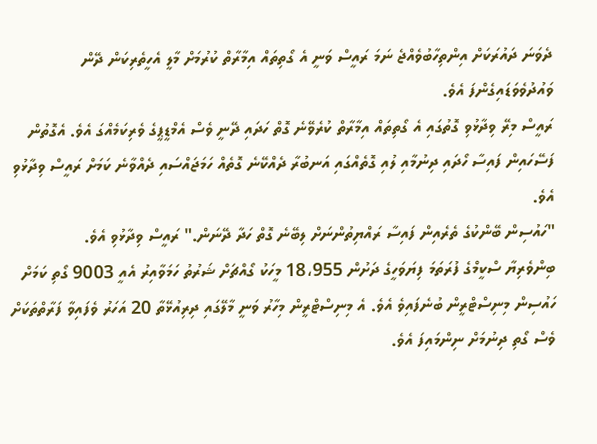ދެވަނަ ދައުރަކަށް އިންތިހާބުވެއްޖެ ނަމަ ރައީސް ވަނީ އެ ގޯތިތައް އިމާރާތް ކުރުމަށް މާލީ އެހީތެރިކަން ދޭން ވައުދުވެވަޑައިގެންފަ އެވެ.
ރައީސް މިރޭ ވިދާޅުވި ގޮތުގައި އެ ގޯތިތައް އިމާރާތް ކުރެވޭނެ ގޮތް ހަދައި ދޭނީ ވެސް އެމްޑީޕީގެ ވެރިކަމެއްގަ އެވެ. އެގޮތުން ފަސޭހައިން ފައިސާ ހޯދައި ދިނުމާއި ލުއި ގޮތެއްގައި އަނބުރާ ދެއްކޭނެ ގޮތެއް ހަމަޖައްސައި ދެއްވާނެ ކަމަށް ރައީސް ވިދާޅުވި އެވެ.
"ހައުސިން ބޭންކުގެ ތެރެއިން ފައިސާ ރައްޔިތުންނަށް ލިބޭނެ ގޮތް ހަދާ ދޭނަން." ރައީސް ވިދާޅުވި އެވެ.
ބިންވެރިޔާ ސްކީމްގެ ފުރަތަމަ ފިޔަވަހީގެ ދަށުން 18،955 މީހަކު ގޯއްޗަށް ޝަރުތު ހަމަވާއިރު އެއީ 9003 ގޯތި ކަމަށް ހައުސިން މިނިސްޓްރީން ބުނެފައިވެ އެވެ. އެ މިނިސްޓްރީން މިހާރު ވަނީ މާލޭގައި ދިރިއުޅޭތާ 20 އަހަރު ވެފައިވާ ފަރާތްތަކަށް ވެސް ގޯތި ދިނުމަށް ނިންމައިފަ އެވެ.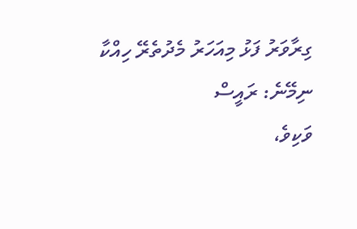ގިރާވަރު ފަޅު މިއަހަރު މެދުތެރޭ ހިއްކާ ނިމޭނެ: ރައީސް
ވަކިވެ،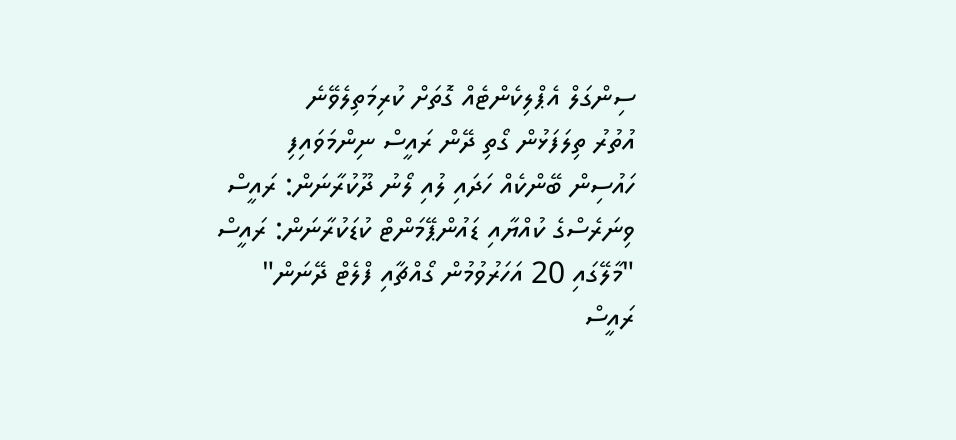ސިންގަލް އެޕްލިކެންޓެއް ގޮތަށް ކުރިމަތިލެވޭނެ
އުތުރު ތިލަފަޅުން ގޯތި ދޭން ރައީސް ނިންމަވައިފި
ހައުސިން ބޭންކެއް ހަދައި ލުއި ލޯނު ދޫކުރާނަން: ރައީސް
ވިނަރެސްގެ ކުއްޔާއި ޑައުންޕޭމަންޓް ކުޑަކުރާނަން: ރައީސް
"މާލޭގައި 20 އަހަރުވުމުން ގޯއްޗާއި ފްލެޓް ދޭނަން"
ރައީސް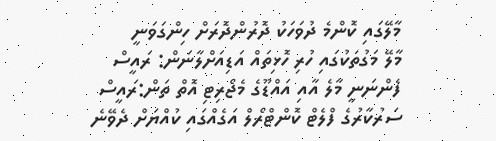މާލޭގައި ކޮންމެ ދުވަހަކު ދޮރުންދޮރަށް ހިންގަވަނީ
މާލޭ މަގުތަކުގައި ހުރި ހޮޅިތައް އަޑިއަށްލާނަން: ރައީސް
ފެންނަނީ މާލެ އާއި އައްޑޫގެ މެޖޯރިޓި އޮތް ތަން:ރައީސް
ސަރުކާރުގެ ފްލެޓް ކޮންޓްރޯލް އަގެއްގައި ކުއްޔަށް ދެވޭނެ